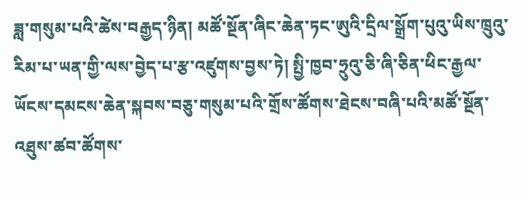ཟླ་གསུམ་པའི་ཚེས་བརྒྱད་ཉིན། མཚོ་སྔོན་ཞིང་ཆེན་ཏང་ཨུའི་དྲིལ་སྒྲོག་པུའུ་ཡིས་ཁྲུའུ་རིམ་པ་ཡན་གྱི་ལས་བྱེད་པ་རྩ་འཛུགས་བྱས་ཏེ། སྤྱི་ཁྱབ་ཧྲུའུ་ཅི་ཞི་ཅིན་ཕིང་རྒྱལ་ཡོངས་དམངས་ཆེན་སྐབས་བཅུ་གསུམ་པའི་གྲོས་ཚོགས་ཐེངས་བཞི་པའི་མཚོ་སྔོན་འཐུས་ཚབ་ཚོགས་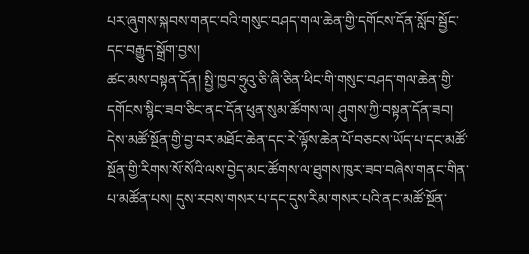པར་ཞུགས་སྐབས་གནང་བའི་གསུང་བཤད་གལ་ཆེན་གྱི་དགོངས་དོན་སློབ་སྦྱོང་དང་བརྒྱུད་སྒྲོག་བྱས།
ཚང་མས་བསྟན་དོན། སྤྱི་ཁྱབ་ཧྲུའུ་ཅི་ཞི་ཅིན་ཕིང་གི་གསུང་བཤད་གལ་ཆེན་གྱི་དགོངས་སྙིང་ཟབ་ཅིང་ནང་དོན་ཕུན་སུམ་ཚོགས་ལ། ཤུགས་ཀྱི་བསྟན་དོན་ཟབ། དེས་མཚོ་སྔོན་གྱི་བྱ་བར་མཐོང་ཆེན་དང་རེ་ལྟོས་ཆེན་པོ་བཅངས་ཡོད་པ་དང་མཚོ་སྔོན་གྱི་རིགས་སོ་སོའི་ལས་བྱེད་མང་ཚོགས་ལ་ཐུགས་ཁུར་ཟབ་བཞེས་གནང་གིན་པ་མཚོན་པས། དུས་རབས་གསར་པ་དང་དུས་རིམ་གསར་པའི་ནང་མཚོ་སྔོན་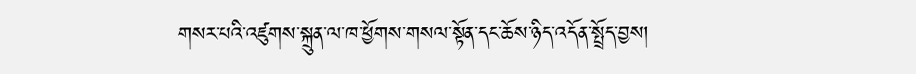གསར་པའི་འཛུགས་སྐྲུན་ལ་ཁ་ཕྱོགས་གསལ་སྟོན་དང་ཆོས་ཉིད་འདོན་སྤྲོད་བྱས།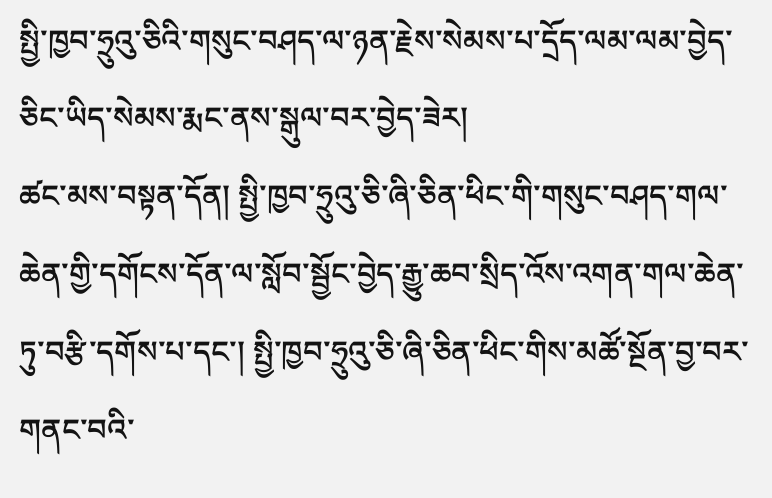སྤྱི་ཁྱབ་ཧྲུའུ་ཅིའི་གསུང་བཤད་ལ་ཉན་རྗེས་སེམས་པ་དྲོད་ལམ་ལམ་བྱེད་ཅིང་ཡིད་སེམས་རྨང་ནས་སྒུལ་བར་བྱེད་ཟེར།
ཚང་མས་བསྟན་དོན། སྤྱི་ཁྱབ་ཧྲུའུ་ཅི་ཞི་ཅིན་ཕིང་གི་གསུང་བཤད་གལ་ཆེན་གྱི་དགོངས་དོན་ལ་སློབ་སྦྱོང་བྱེད་རྒྱུ་ཆབ་སྲིད་འོས་འགན་གལ་ཆེན་ཏུ་བརྩི་དགོས་པ་དང་། སྤྱི་ཁྱབ་ཧྲུའུ་ཅི་ཞི་ཅིན་ཕིང་གིས་མཚོ་སྔོན་བྱ་བར་གནང་བའི་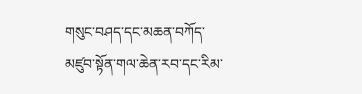གསུང་བཤད་དང་མཆན་བཀོད་མཛུབ་སྟོན་གལ་ཆེན་རབ་དང་རིམ་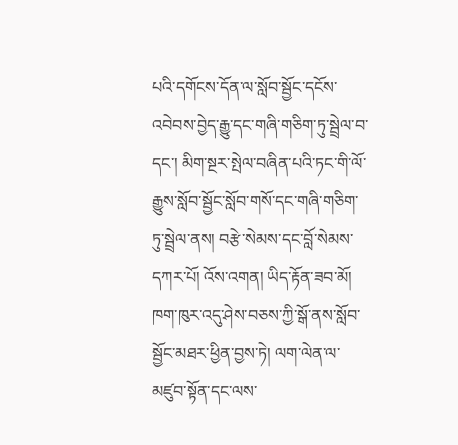པའི་དགོངས་དོན་ལ་སློབ་སྦྱོང་དངོས་འབེབས་བྱེད་རྒྱུ་དང་གཞི་གཅིག་ཏུ་སྦྲེལ་བ་དང་། མིག་སྔར་སྤེལ་བཞིན་པའི་ཏང་གི་ལོ་རྒྱུས་སློབ་སྦྱོང་སློབ་གསོ་དང་གཞི་གཅིག་ཏུ་སྦྲེལ་ནས། བརྩེ་སེམས་དང་བློ་སེམས་དཀར་པོ། འོས་འགན། ཡིད་རྟོན་ཟབ་མོ། ཁག་ཁུར་འདུ་ཤེས་བཅས་ཀྱི་སྒོ་ནས་སློབ་སྦྱོང་མཐར་ཕྱིན་བྱས་ཏེ། ལག་ལེན་ལ་མཛུབ་སྟོན་དང་ལས་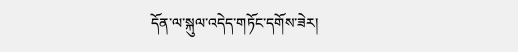དོན་ལ་སྐུལ་འདེད་གཏོང་དགོས་ཟེར།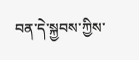བན་དེ་སྐྱབས་ཀྱིས་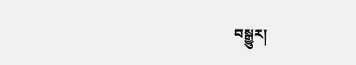བསྒྱུར།